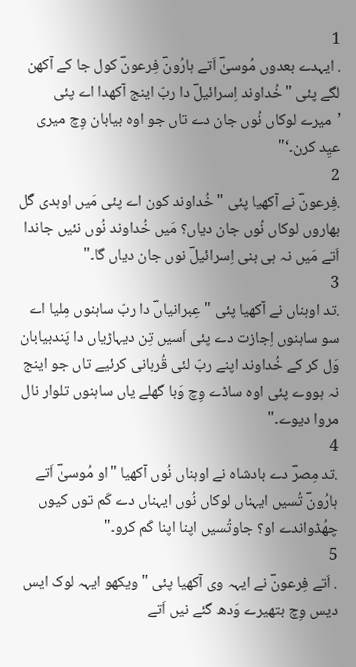1
. ایہدے بعدوں مُوسیٰؔ اَتے ہارُونؔ فِرعونؔ کول جا کے آکھن لگے پئی "خُداوند اِسرائیلؔ دا ربّ اینج آکھدا اے پئی ’میرے لوکاں نُوں جان دے تاں جو اوہ بیابان وِچ میری عیِد کرن۔‘"
2
.فِرعونؔ نے آکھیا پئی " خُداوند کون اے پئی مَیں اوہدی گَل بھاروں لوکاں نُوں جان دیاں؟ مَیں خُداوند نُوں نئیں جاندا اَتے مَیں نہ ہی بنی اِسرائیلؔ نوں جان دیاں گا۔"
3
.تد اوہناں نے آکھیا پئی "عِبرانیاںؔ دا ربّ ساہنوں مِلیا اے سو ساہنوں اِجازت دے پئی اَسیں تِن دیہاڑیاں دا پَندبیابان وَل کر کے خُداوند اپنے ربّ لئی قُربانی کرئیے تاں جو اینج نہ ہووے پئی اوہ ساڈے وِچ وَبا گھلے یاں ساہنوں تلوار نال مروا دیوے۔"
4
.تد مِصرؔ دے بادشاہ نے اوہناں نُوں آکھیا "او مُوسیٰؔ اَتے ہارُونؔ تُسیں ایہناں لوکاں نُوں ایہناں دے کَم توں کیوں چھُڈواندے او؟ جاوتُسیں اپنا اپنا کَم کرو۔"
5
. اَتے فِرعونؔ نے ایہہ وی آکھیا پئی "ویکھو ایہہ لوک ایس دیس وِچ بتھیرے وَدھ گئے نیں اَتے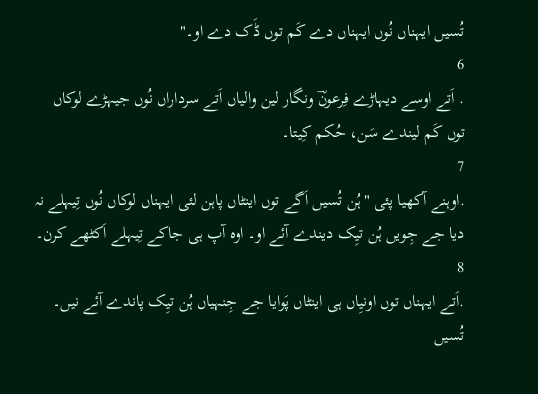تُسیں ایہناں نُوں ایہناں دے کَم توں ڈَک دے او۔"
6
. اَتے اوسے دیہاڑے فِرعونؔ ونگار لین والیاں اَتے سرداراں نُوں جیہڑے لوکاں توں کَم لیندے سَن، حُکم کِیتا۔
7
.اوہنے آکھیا پئی "ہُن تُسیں اَگے توں اینٹاں پاہن لئی ایہناں لوکاں نُوں تِیہلے نہ دیا جے جِویں ہُن تیِک دیندے آئے او۔ اوہ آپ ہی جاکے تِیہلے اَکٹھے کرن۔
8
.اَتے ایہناں توں اونیِاں ہی اینٹاں پَوایا جے جِنہیاں ہُن تیِک پاندے آئے نیں۔ تُسیں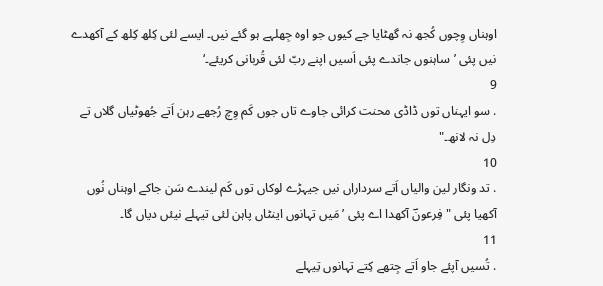اوہناں وِچوں کُجھ نہ گھٹایا جے کیوں جو اوہ جِھلہے ہو گئے نیں۔ ایسے لئی کِلھ کِلھ کے آکھدے نیں پئی ’ساہنوں جاندے پئی اَسیں اپنے ربّ لئی قُربانی کریئے۔‘
9
. سو ایہناں توں ڈاڈی محنت کرائی جاوے تاں جوں کَم وِچ رُجھے رہن اَتے جُھوٹیاں گلاں تے دِل نہ لانھ۔"
10
. تد ونگار لین والیاں اَتے سرداراں نیں جیہڑے لوکاں توں کَم لیندے سَن جاکے اوہناں نُوں آکھیا پئی "فِرعونؔ آکھدا اے پئی ’مَیں تہانوں اینٹاں پاہن لئی تیہلے نیئں دیاں گا۔
11
. تُسیں آپئے جاو اَتے جِتھے کِتے تہانوں تِیہلے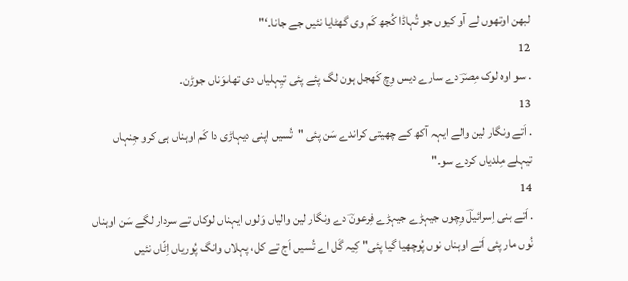لبھن اوتھوں لے آو کیوں جو تُہاڈا کُجھ کَم وی گھٹایا نئیں جے جانا۔‘"
12
. سو اوہ لوک مِصرؔ دے سارے دیس وِچ کَھجل ہون لگ پئے پئی تیِہلیاں دی تھاںوَناں جوڑن۔
13
. اَتے ونگار لین والے ایہہ آکھ کے چھیتی کراندے سَن پئی "تُسیں اپنی دیہاڑی دا کَم اوہناں ہی کرو جِنہاں تیہلے مِلدیاں کردے سو۔"
14
. اَتے بنی اِسرائیلؔ وِچوں جیہڑے جیہڑے فِرعونؔ دے ونگار لین والیاں وَلوں ایہناں لوکاں تے سردار لگے سَن اوہناں نُوں مار پئی اَتے اوہناں نوں پُوچھیا گیا پئی" کِیہ گَل اے تُسیں اَج تے کل، پہلاں وانگ پُوریاں اِٹّاں نئیں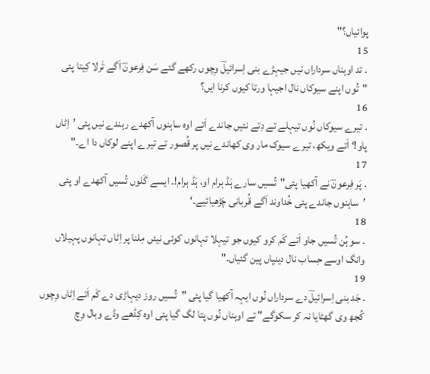پوائیاں؟"
15
. تد اوہناں سرداراں نیں جیہڑے بنی اِسرائیلؔ وِچوں رکھے گئے سَن فِرعونؔ اَگے تَرلا کِیتا پئی "تُوں اپنے سیوکاں نال اجیہا ورتا کیوں کرنا ایں؟
16
. تیرے سیوکاں نُوں تیہلے تے دِتے نئیں جاندے اَتے اوہ ساہنوں آکھدے رہندے نیں پئی ’اِٹاں پاو!‘ اَتے ویکھ، تیرے سیوک مار وی کھاندے نیں پر قُصور تے تیرے اپنے لوکاں دا اے۔"
17
. پَر فِرعونؔ نے آکھیا پئی"تُسیں سارے ہَڈ ہرام او، ہَڈ ہرام!۔ ایسے گَلوں تُسیں آکھدے او پئی ’ساہنوں جاندے پئی خُداوند اَگے قُربانی چَڑھیائیے۔‘
18
. سو ہُن تُسیں جاو اَتے کَم کرو کیوں جو تیہلا تہانوں کوئی نیئں مِلنا پر اِٹاں تہانوں پہیلاں وانگ اوسے حِساب نال دینیِاں پین گئیاں۔"
19
. جَد بنی اِسرائیلؔ دے سرداراں نُوں ایہہ آکھیا گیا پئی "تُسیں روز دیہاڑی دے کَم اَتے اِٹاں وِچوں کُجھ وی گھٹایا نہ کر سکوگے" تے اوہناں نُوں پتا لگ گیا پئی اوہ کِڈھے وڈے وبال وِچ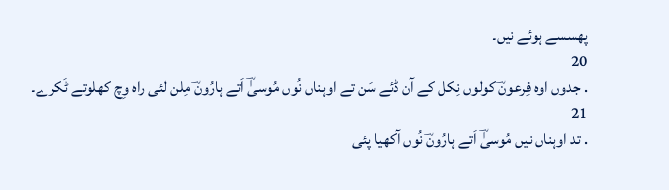پھسسے ہوئے نیں۔
20
. جدوں اوہ فِرعونؔ کولوں نِکل کے آن ڈئے سَن تے اوہناں نُوں مُوسیٰؔ اَتے ہارُونؔ مِلن لئی راہ وِچ کھلوتے ٹَکرے۔
21
. تد اوہناں نیں مُوسیٰؔ اَتے ہارُونؔ نُوں آکھیا پئی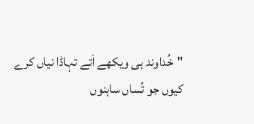"خُداوند ہی ویکھے اَتے تہاڈا نیاں کرے کیوں جو تُساں ساہنوں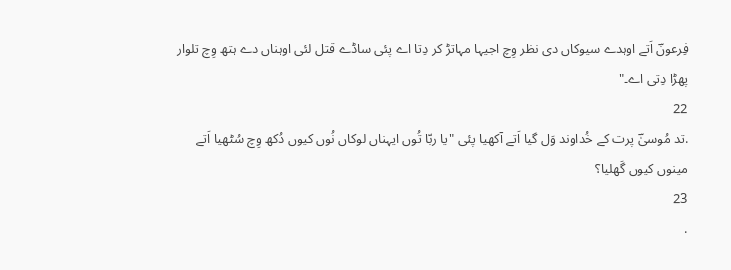فِرعونؔ اَتے اوہدے سیوکاں دی نظر وِچ اجیہا مہاتڑ کر دِتا اے پئی ساڈے قتل لئی اوہناں دے ہتھ وِچ تلوار پھڑا دِتی اے۔"
22
.تد مُوسیٰؔ پرت کے خُداوند وَل گیا اَتے آکھیا پئی "یا ربّا تُوں ایہناں لوکاں نُوں کیوں دُکھ وِچ سُٹھیا اَتے مینوں کیوں گَھلیا؟
23
.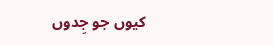کیوں جو جِدوں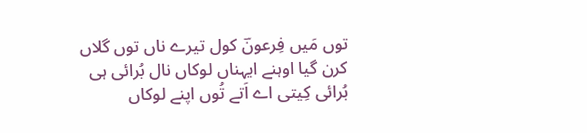توں مَیں فِرعونؔ کول تیرے ناں توں گلاں کرن گیا اوہنے ایہناں لوکاں نال بُرائی ہی بُرائی کِیتی اے اَتے تُوں اپنے لوکاں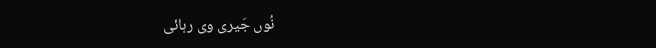نُوں جَیری وی رہائی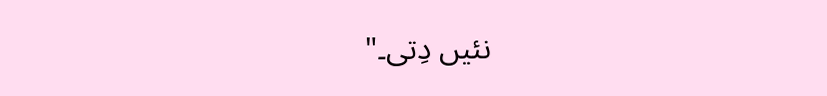نئیں دِتی۔"